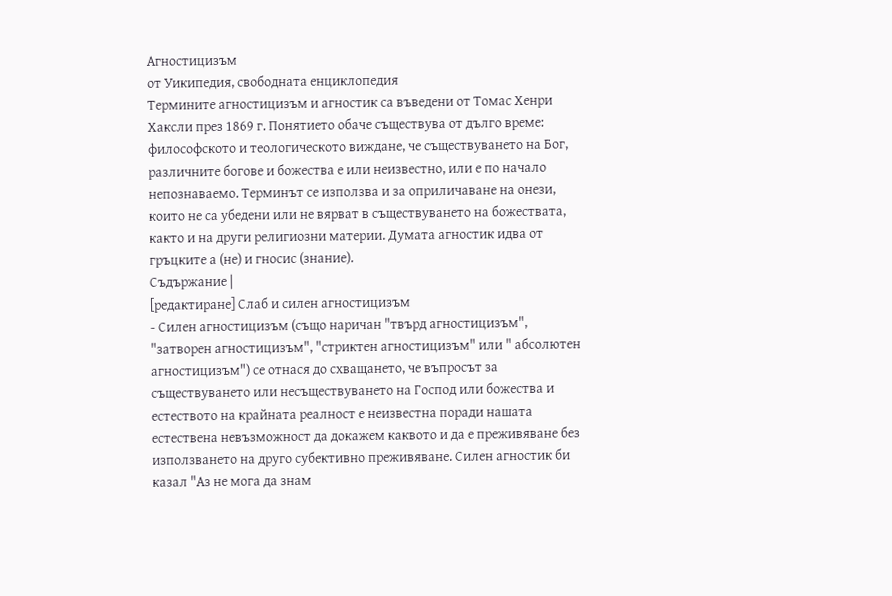Агностицизъм
от Уикипедия, свободната енциклопедия
Термините агностицизъм и агностик са въведени от Томас Хенри Хаксли през 1869 г. Понятието обаче съществува от дълго време: философското и теологическото виждане, че съществуването на Бог, различните богове и божества е или неизвестно, или е по начало непознаваемо. Терминът се използва и за оприличаване на онези, които не са убедени или не вярват в съществуването на божествата, както и на други религиозни материи. Думата агностик идва от гръцките а (не) и гносис (знание).
Съдържание |
[редактиране] Слаб и силен агностицизъм
- Силен агностицизъм (също наричан "твърд агностицизъм", "затворен агностицизъм", "стриктен агностицизъм" или " абсолютен агностицизъм") се отнася до схващането, че въпросът за съществуването или несъществуването на Господ или божества и естеството на крайната реалност е неизвестна поради нашата естествена невъзможност да докажем каквото и да е преживяване без използването на друго субективно преживяване. Силен агностик би казал "Аз не мога да знам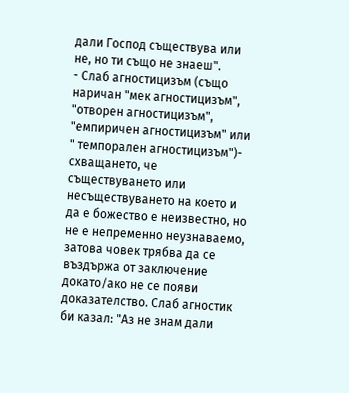дали Господ съществува или не, но ти също не знаеш".
- Слаб агностицизъм (също наричан "мек агностицизъм", "отворен агностицизъм", "емпиричен агностицизъм" или " темпорален агностицизъм")- схващането, че съществуването или несъществуването на което и да е божество е неизвестно, но не е непременно неузнаваемо, затова човек трябва да се въздържа от заключение докато/ако не се появи доказателство. Слаб агностик би казал: "Аз не знам дали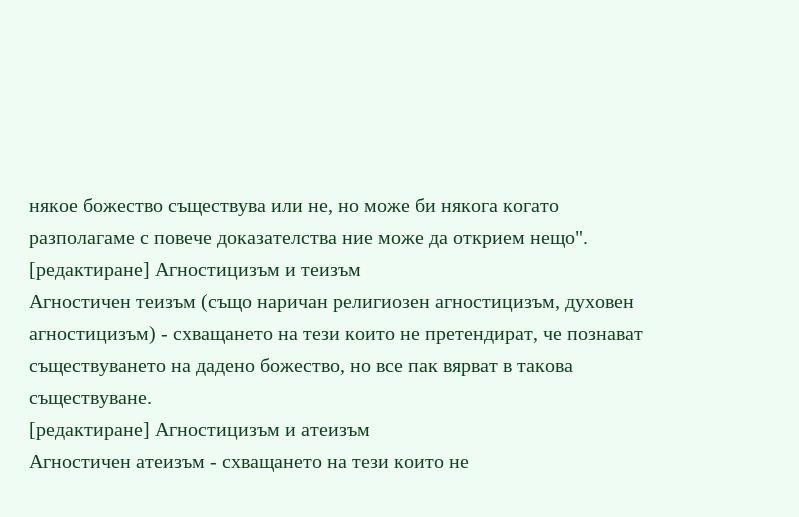някое божество съществува или не, но може би някога когато разполагаме с повече доказателства ние може да открием нещо".
[редактиране] Агностицизъм и теизъм
Агностичен теизъм (също наричан религиозен агностицизъм, духовен агностицизъм) - схващането на тези които не претендират, че познават съществуването на дадено божество, но все пак вярват в такова съществуване.
[редактиране] Агностицизъм и атеизъм
Агностичен атеизъм - схващането на тези които не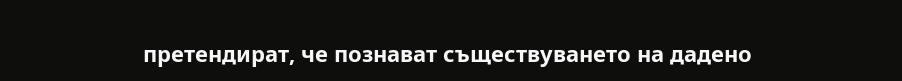претендират, че познават съществуването на дадено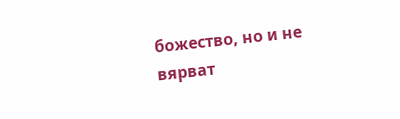божество, но и не вярват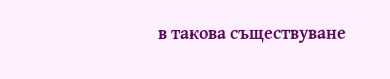в такова съществуване